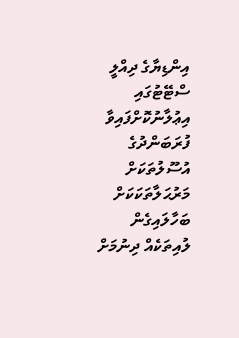އިންޑިޔާގެ ދިއްލީ ސްޓޭޓުގައި އިޢުލާނުކޮށްފައިވާ ފުރަބަންދުގެ އުސޫލުތަކަށް މަރުޙަލާތަކަކަށް ބަހާލައިގެން ލުއިތަކެއް ދިނުމަށް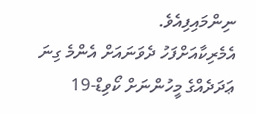ނިންމައިފިއެވެ.
އެމެރިކާއަށްފަހު ދެވަނައަށް އެންމެ ގިނަ ޢަދަދެއްގެ މީހުންނަށް ކޯވިޑް-19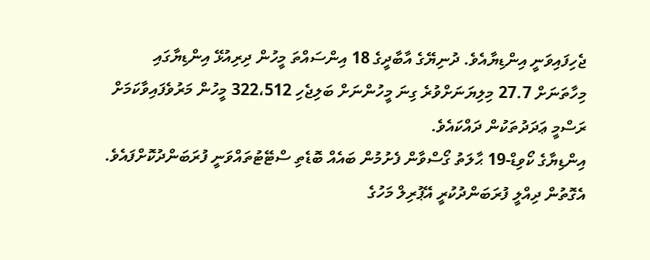ޖެހިފައިވަނީ އިންޑިޔާއެވެ. ދުނިޔޭގެ އާބާދީގެ 18 އިންސައްތަ މީހުން ދިރިއުޅޭ އިންޑިޔާގައި މިހާތަނަށް 27.7 މިލިޔަނަށްވުރެ ގިނަ މީހުންނަށް ބަލިޖެހި 322،512 މީހުން މަރުވެފައިވާކަމަށް ރަސްމީ ޢަދަދުތަކުން ދައްކައެވެ.
އިންޑިޔާގެ ކޯވިޑް-19 ޙާލަތު ގޯސްވާން ފެށުމުން ބައެއް ބޮޑެތި ސްޓޭޓުތައްވަނީ ފުރަބަންދުކޮށްފައެވެ. އެގޮތުން ދިއްލީ ފުރަބަންދުކުރީ އޭޕުރިލް މަހުގެ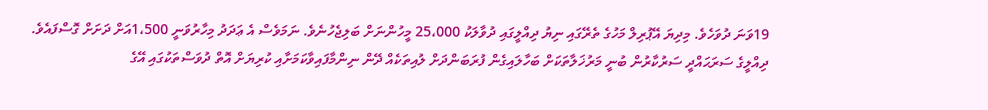19ވަނަ ދުވަހެވެ. މިދިޔަ އޭޕުރިލް މަހުގެ ތެރޭގައި ނިޔު ދިއްލީގައި ދުވާލަކު 25،000 މީހުންނަށް ބަލިޖެހުނެވެ. ނަމަވެސް އެ ޢަދަދު މިހާރުވަނީ 1،500އަށް ދަށަށް ގޮސްފައެވެ.
ދިއްލީގެ ސަރަޙައްދީ ސަރުކާރުން ބުނީ މަރުޚަލާތަކަށް ބަހާލައިގެން ފުރަބަންދަށް ލުއިތަކެއް ދޭން ނިންމާފައިވާކަމަށާއި ކުރިޔަށް އޮތް ދުވަސްތަކުގައި އޭގެ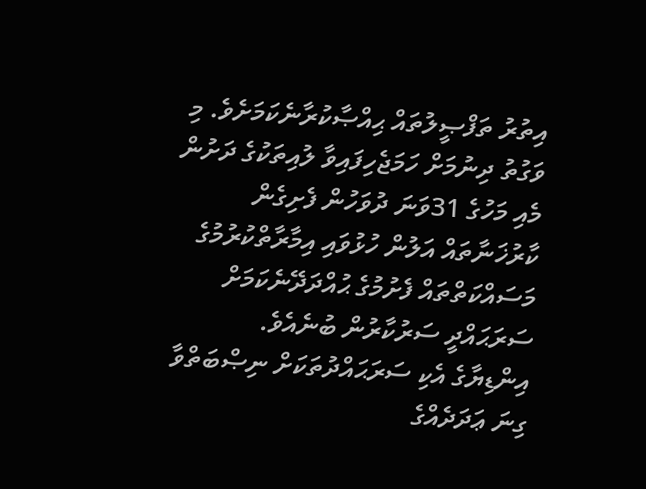އިތުރު ތަފްޞީލުތައް ޙިއްޞާކުރާނެކަމަށެވެ. މި ވަގުތު ދިނުމަށް ހަމަޖެހިފައިވާ ލުއިތަކުގެ ދަށުން މެއި މަހުގެ 31ވަނަ ދުވަހުން ފެށިގެން ކާރުޚަނާތައް އަލުން ހުޅުވައި އިމާރާތްކުރުމުގެ މަސައްކަތްތައް ފެށުމުގެ ޙުއްދަދޭނެކަމަށް ސަރަޙައްދީ ސަރުކާރުން ބުނެއެވެ.
އިންޑިޔާގެ އެކި ސަރަޙައްދުތަކަށް ނިޞްބަތްވާ ގިނަ ޢަދަދެއްގެ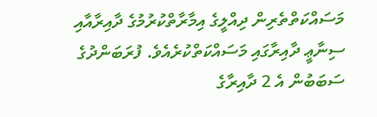މަސައްކަތްތެރިން ދިއްލީގެ އިމާރާތްކުރުމުގެ ދާއިރާއާއި ސިނާޢީ ދާއިރާގައި މަސައްކަތްކުރެއެވެ. ފުރަބަންދުގެ ސަބަބުން އެ 2 ދާއިރާގެ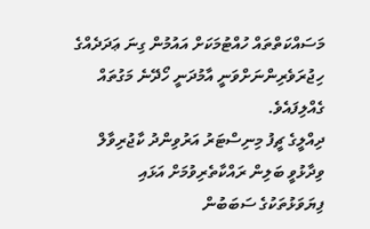މަސައްކަތްތައް ހުއްޓުމަކަށް އައުމުން ގިނަ ޢަދަދެއްގެ ހިޖުރަވެރިންނަށްވަނީ އާމުދަނީ ހޯދޭނެ މަގުތައް ގެއްލިފައެވެ.
ދިއްލީގެ ޗީފު މިނިސްޓަރު އަރުވިންދު ކާޖުރިވާލް ވިދާޅުވީ ބަލިން ރައްކާތެރިވުމަށް އަޅައި ފިޔަވަޅުތަކުގެ ސަބަބުން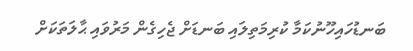ބަނޑުހައިހޫނުކަމާ ކުރިމަތިލައި ބަނޑަށް ޖެހިގެން މަރުވައި ޙާލަތަކަށް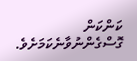ކަންކަން ގޮސްގެންނުވާނެކަމަށެވެ.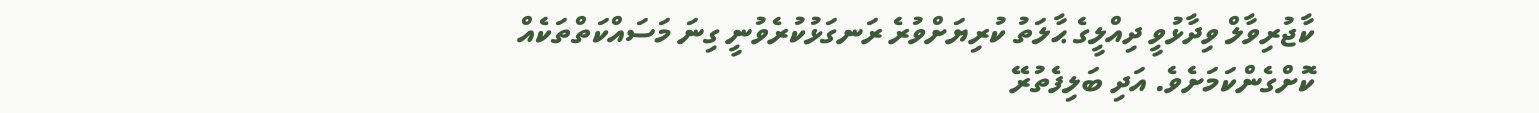ކާޖުރިވާލް ވިދާޅުވީ ދިއްލީގެ ޙާލަތު ކުރިޔަށްވުރެ ރަނގަޅުކުރެވުނީ ގިނަ މަސައްކަތްތަކެއް ކޮށްގެންކަމަށެވެ. އަދި ބަލިފެތުރޭ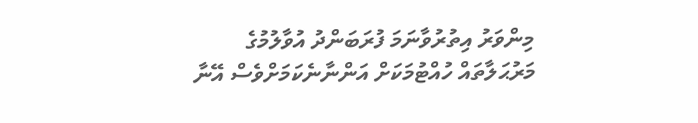މިންވަރު އިތުރުވާނަމަ ފުރަބަންދު އުވާލުމުގެ މަރުޙަލާތައް ހުއްޓުމަކަށް އަންނާނެކަމަށްވެސް އޭނާ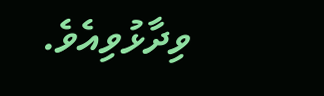ވިދާޅުވިއެވެ.